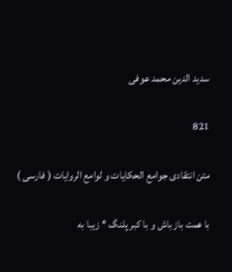سديد الدين محمد عوفى

821

متن انتقادى جوامع الحكايات و لوامع الروايات ( فارسى )

با همت باز باش و با كبر پلنگ * زيبا به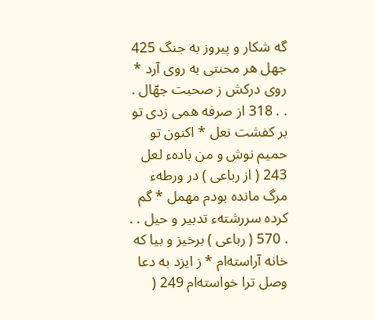گه شكار و پيروز به جنگ 425 جهل هر محنتى به روى آرد * روى دركش ز صحبت جهّال . . . 318 از صرفه همى زدى تو بر كفشت نعل * اكنون تو حميم نوش و من بادهء لعل 243 ( از رباعى ) در ورطهء مرگ مانده بودم مهمل * گم كرده سررشتهء تدبير و حيل . . . 570 ( رباعى ) برخيز و بيا كه خانه آراسته‌ام * ز ايزد به دعا وصل ترا خواسته‌ام 249 (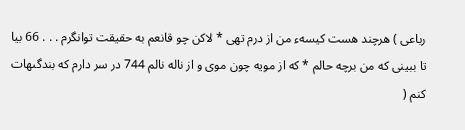رباعى ) هرچند هست كيسهء من از درم تهى * لاكن چو قانعم به حقيقت توانگرم . . . 66 بيا تا ببينى كه من برچه حالم * كه از مويه چون موى و از ناله نالم 744 در سر دارم كه بندگىهات كنم (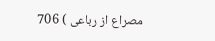مصراع از رباعى ) 706